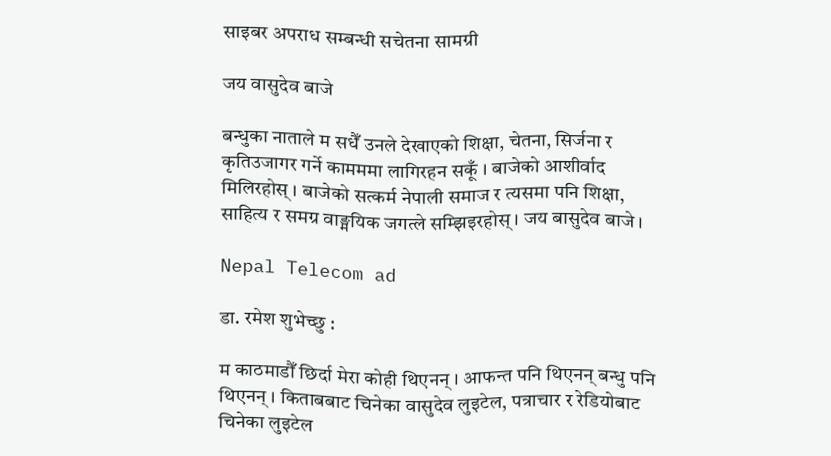साइबर अपराध सम्बन्धी सचेतना सामग्री

जय वासुदेव बाजे

बन्धुका नाताले म सधैँ उनले देखाएको शिक्षा, चेतना, सिर्जना र कृतिउजागर गर्ने कामममा लागिरहन सकूँ । बाजेको आशीर्वाद मिलिरहोस् । बाजेको सत्कर्म नेपाली समाज र त्यसमा पनि शिक्षा, साहित्य र समग्र वाङ्मयिक जगत्ले सम्झिइरहोस् । जय बासुदेव बाजे ।

Nepal Telecom ad

डा. रमेश शुभेच्छु :

म काठमाडौँ छिर्दा मेरा कोही थिएनन् । आफन्त पनि थिएनन् बन्धु पनि थिएनन् । किताबबाट चिनेका वासुदेव लुइटेल, पत्राचार र रेडियोबाट चिनेका लुइटेल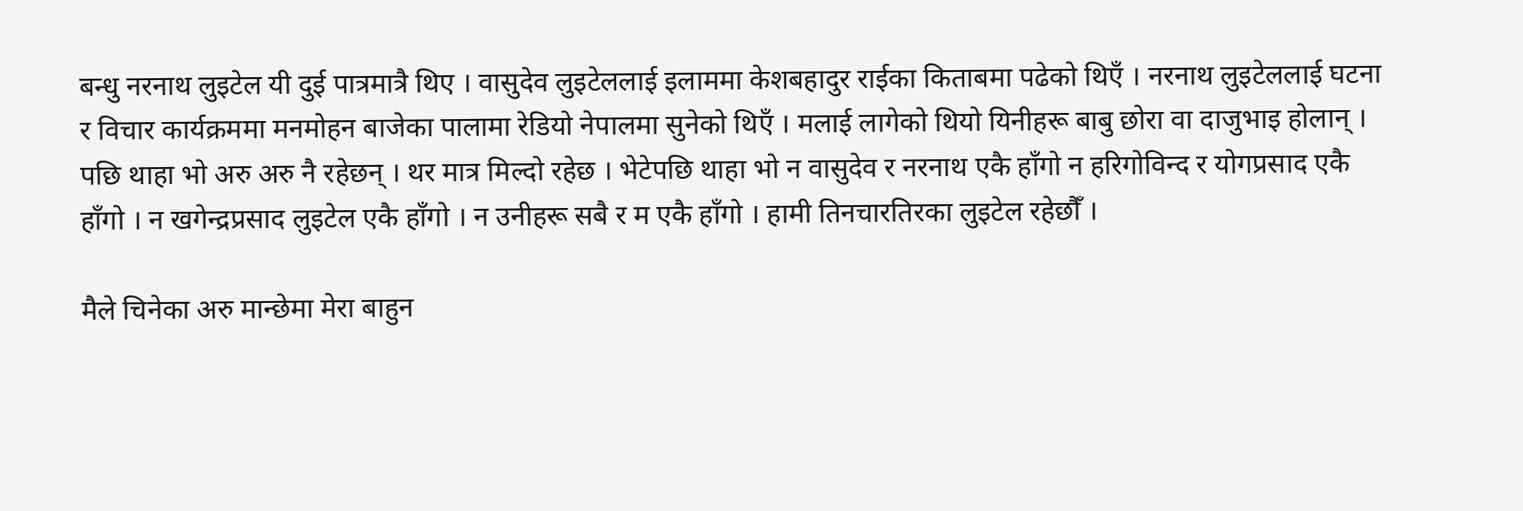बन्धु नरनाथ लुइटेल यी दुई पात्रमात्रै थिए । वासुदेव लुइटेललाई इलाममा केशबहादुर राईका किताबमा पढेको थिएँ । नरनाथ लुइटेललाई घटना र विचार कार्यक्रममा मनमोहन बाजेका पालामा रेडियो नेपालमा सुनेको थिएँ । मलाई लागेको थियो यिनीहरू बाबु छोरा वा दाजुभाइ होलान् । पछि थाहा भो अरु अरु नै रहेछन् । थर मात्र मिल्दो रहेछ । भेटेपछि थाहा भो न वासुदेव र नरनाथ एकै हाँगो न हरिगोविन्द र योगप्रसाद एकै हाँगो । न खगेन्द्रप्रसाद लुइटेल एकै हाँगो । न उनीहरू सबै र म एकै हाँगो । हामी तिनचारतिरका लुइटेल रहेछौँ ।

मैले चिनेका अरु मान्छेमा मेरा बाहुन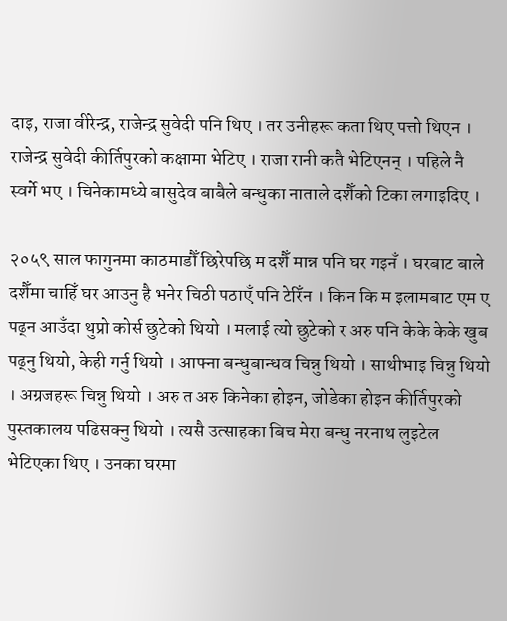दाइ, राजा वीरेन्द्र, राजेन्द्र सुवेदी पनि थिए । तर उनीहरू कता थिए पत्तो थिएन । राजेन्द्र सुवेदी कीर्तिपुरको कक्षामा भेटिए । राजा रानी कतै भेटिएनन् । पहिले नै स्वर्गे भए । चिनेकामध्ये बासुदेव बाबैले बन्धुका नाताले दशैँको टिका लगाइदिए ।

२०५९ साल फागुनमा काठमाडौँ छिरेपछि म दशैँ मान्न पनि घर गइनँ । घरबाट बाले दशैँमा चाहिँ घर आउनु है भनेर चिठी पठाएँ पनि टेरिँन । किन कि म इलामबाट एम ए पढ्न आउँदा थुप्रो कोर्स छुटेको थियो । मलाई त्यो छुटेको र अरु पनि केके केके खुब पढ्नु थियो, केही गर्नु थियो । आफ्ना बन्धुबान्धव चिन्नु थियो । साथीभाइ चिन्नु थियो । अग्रजहरू चिन्नु थियो । अरु त अरु किनेका होइन, जोडेका होइन कीर्तिपुरको पुस्तकालय पढिसक्नु थियो । त्यसै उत्साहका बिच मेरा बन्धु नरनाथ लुइटेल भेटिएका थिए । उनका घरमा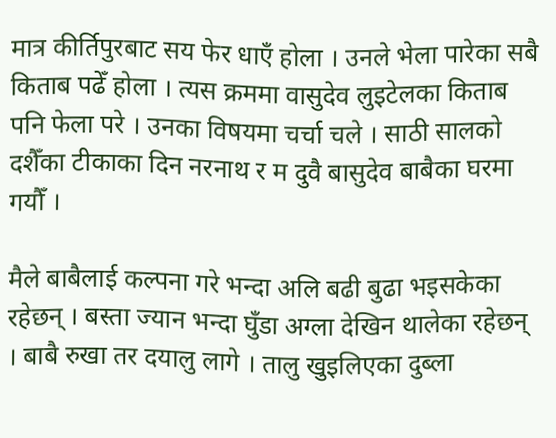मात्र कीर्तिपुरबाट सय फेर धाएँ होला । उनले भेला पारेका सबै किताब पढेँ होला । त्यस क्रममा वासुदेव लुइटेलका किताब पनि फेला परे । उनका विषयमा चर्चा चले । साठी सालको दशैँका टीकाका दिन नरनाथ र म दुवै बासुदेव बाबैका घरमा गयौँ ।

मैले बाबैलाई कल्पना गरे भन्दा अलि बढी बुढा भइसकेका रहेछन् । बस्ता ज्यान भन्दा घुँडा अग्ला देखिन थालेका रहेछन् । बाबै रुखा तर दयालु लागे । तालु खुइलिएका दुब्ला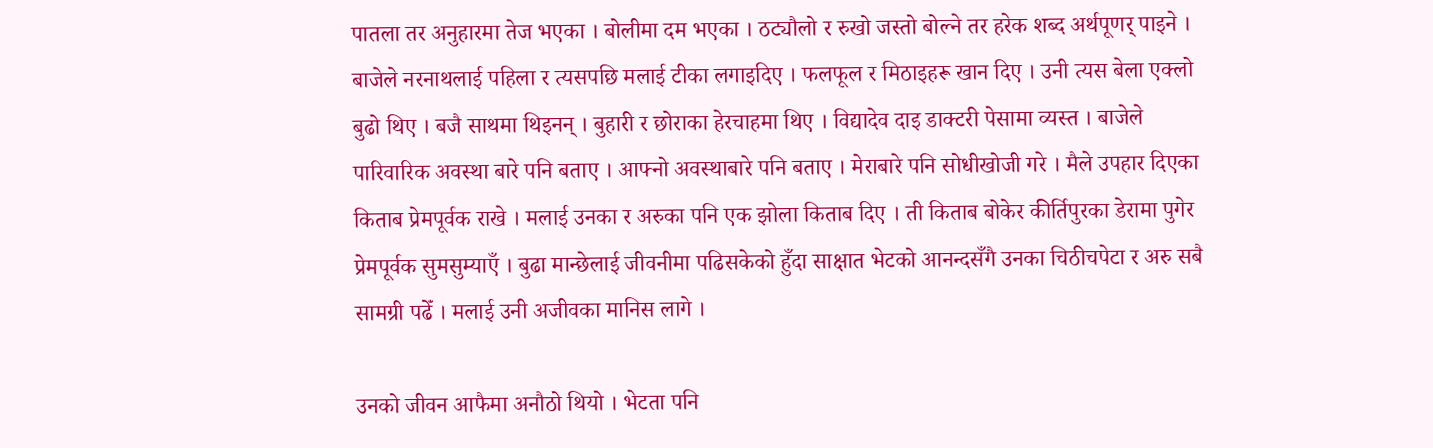पातला तर अनुहारमा तेज भएका । बोलीमा दम भएका । ठट्यौलो र रुखो जस्तो बोल्ने तर हरेक शब्द अर्थपूणर् पाइने । बाजेले नरनाथलाई पहिला र त्यसपछि मलाई टीका लगाइदिए । फलफूल र मिठाइहरू खान दिए । उनी त्यस बेला एक्लो बुढो थिए । बजै साथमा थिइनन् । बुहारी र छोराका हेरचाहमा थिए । विद्यादेव दाइ डाक्टरी पेसामा व्यस्त । बाजेले पारिवारिक अवस्था बारे पनि बताए । आफ्नो अवस्थाबारे पनि बताए । मेराबारे पनि सोधीखोजी गरे । मैले उपहार दिएका किताब प्रेमपूर्वक राखे । मलाई उनका र अरुका पनि एक झोला किताब दिए । ती किताब बोकेर कीर्तिपुरका डेरामा पुगेर प्रेमपूर्वक सुमसुम्याएँ । बुढा मान्छेलाई जीवनीमा पढिसकेको हुँदा साक्षात भेटको आनन्दसँगै उनका चिठीचपेटा र अरु सबै सामग्री पढेँ । मलाई उनी अजीवका मानिस लागे ।

उनको जीवन आफैमा अनौठो थियो । भेटता पनि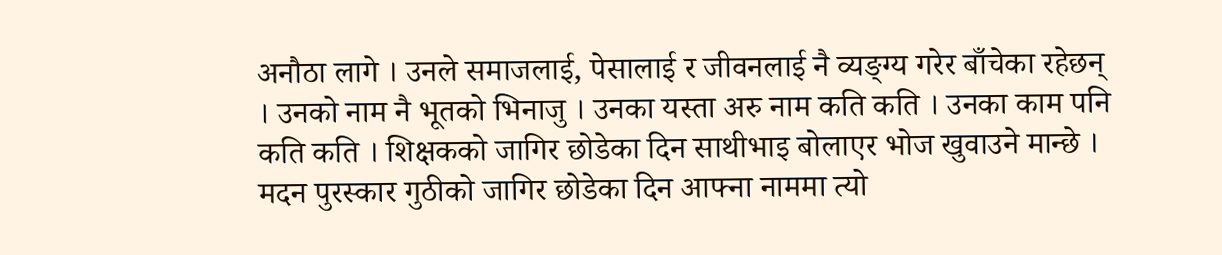अनौठा लागे । उनले समाजलाई, पेसालाई र जीवनलाई नै व्यङ्ग्य गरेर बाँचेका रहेछन् । उनको नाम नै भूतको भिनाजु । उनका यस्ता अरु नाम कति कति । उनका काम पनि कति कति । शिक्षकको जागिर छोडेका दिन साथीभाइ बोलाएर भोज खुवाउने मान्छे । मदन पुरस्कार गुठीको जागिर छोडेका दिन आफ्ना नाममा त्यो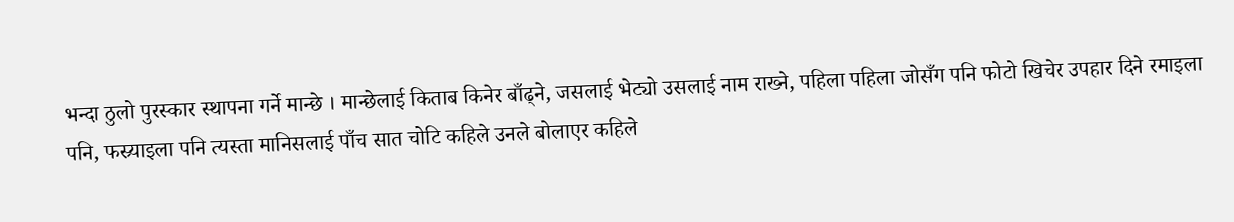भन्दा ठुलो पुरस्कार स्थापना गर्ने मान्छे । मान्छेलाई किताब किनेर बाँढ्ने, जसलाई भेट्यो उसलाई नाम राख्ने, पहिला पहिला जोसँग पनि फोटो खिचेर उपहार दिने रमाइला पनि, फस्र्याइला पनि त्यस्ता मानिसलाई पाँच सात चोटि कहिले उनले बोलाएर कहिले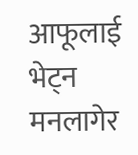आफूलाई भेट्न मनलागेर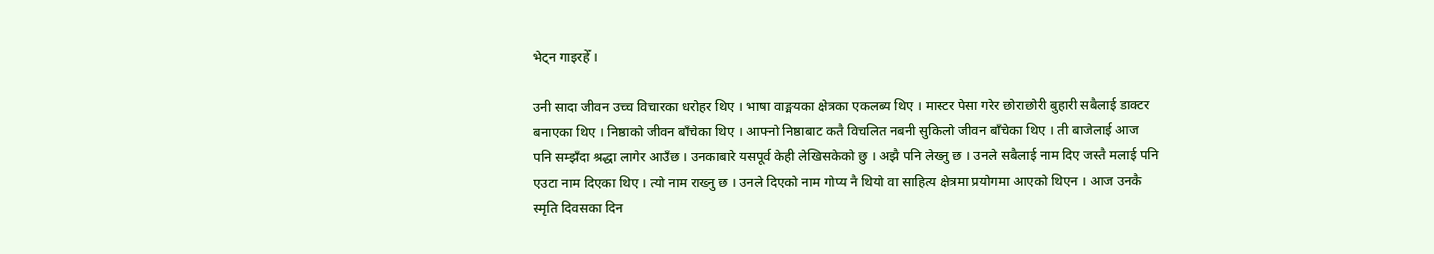भेट्न गाइरहेँ ।

उनी सादा जीवन उच्च विचारका धरोहर थिए । भाषा वाङ्मयका क्षेत्रका एकलब्य थिए । मास्टर पेसा गरेर छोराछोरी बुहारी सबैलाई डाक्टर बनाएका थिए । निष्ठाको जीवन बाँचेका थिए । आफ्नो निष्ठाबाट कतै विचलित नबनी सुकिलो जीवन बाँचेका थिए । ती बाजेलाई आज पनि सम्झँदा श्रद्धा लागेर आउँछ । उनकाबारे यसपूर्व केही लेखिसकेको छु । अझै पनि लेख्नु छ । उनले सबैलाई नाम दिए जस्तै मलाई पनि एउटा नाम दिएका थिए । त्यो नाम राख्नु छ । उनले दिएको नाम गोप्य नै थियो वा साहित्य क्षेत्रमा प्रयोगमा आएको थिएन । आज उनकै स्मृति दिवसका दिन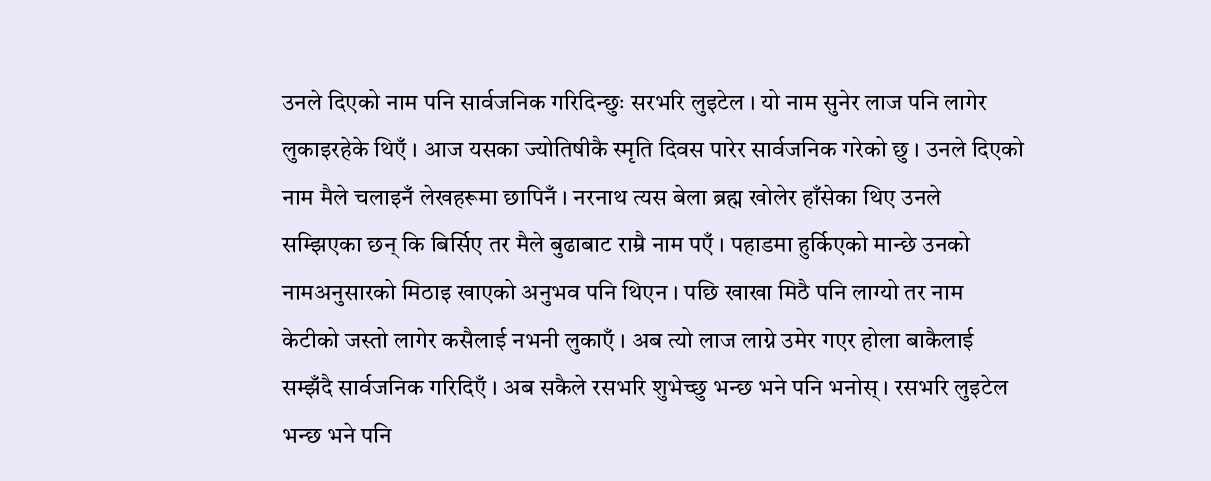उनले दिएको नाम पनि सार्वजनिक गरिदिन्छुः सरभरि लुइटेल । यो नाम सुनेर लाज पनि लागेर लुकाइरहेके थिएँ । आज यसका ज्योतिषीकै स्मृति दिवस पारेर सार्वजनिक गरेको छु । उनले दिएको नाम मैले चलाइनँ लेखहरूमा छापिनँ । नरनाथ त्यस बेला ब्रह्म खोलेर हाँसेका थिए उनले सम्झिएका छन् कि बिर्सिए तर मैले बुढाबाट राम्रै नाम पएँ । पहाडमा हुर्किएको मान्छे उनको नामअनुसारको मिठाइ खाएको अनुभव पनि थिएन । पछि खाखा मिठै पनि लाग्यो तर नाम केटीको जस्तो लागेर कसैलाई नभनी लुकाएँ । अब त्यो लाज लाग्ने उमेर गएर होला बाकैलाई सम्झँदै सार्वजनिक गरिदिएँ । अब सकैले रसभरि शुभेच्छु भन्छ भने पनि भनोस् । रसभरि लुइटेल भन्छ भने पनि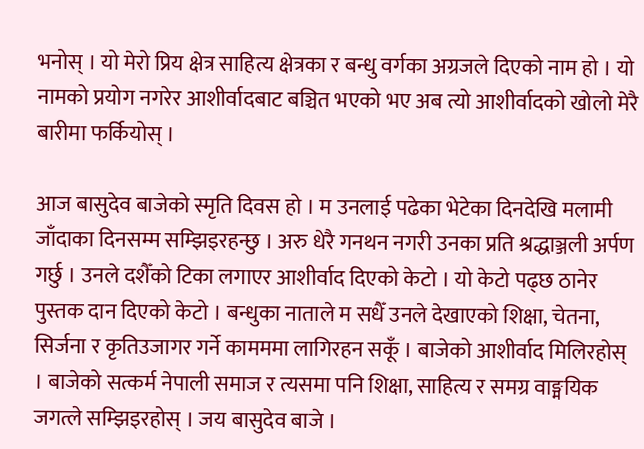भनोस् । यो मेरो प्रिय क्षेत्र साहित्य क्षेत्रका र बन्धु वर्गका अग्रजले दिएको नाम हो । यो नामको प्रयोग नगरेर आशीर्वादबाट बञ्चित भएको भए अब त्यो आशीर्वादको खोलो मेरै बारीमा फर्कियोस् ।

आज बासुदेव बाजेको स्मृति दिवस हो । म उनलाई पढेका भेटेका दिनदेखि मलामी जाँदाका दिनसम्म सम्झिइरहन्छु । अरु धेरै गनथन नगरी उनका प्रति श्रद्धाञ्जली अर्पण गर्छु । उनले दशैँको टिका लगाएर आशीर्वाद दिएको केटो । यो केटो पढ्छ ठानेर पुस्तक दान दिएको केटो । बन्धुका नाताले म सधैँ उनले देखाएको शिक्षा, चेतना, सिर्जना र कृतिउजागर गर्ने कामममा लागिरहन सकूँ । बाजेको आशीर्वाद मिलिरहोस् । बाजेको सत्कर्म नेपाली समाज र त्यसमा पनि शिक्षा, साहित्य र समग्र वाङ्मयिक जगत्ले सम्झिइरहोस् । जय बासुदेव बाजे ।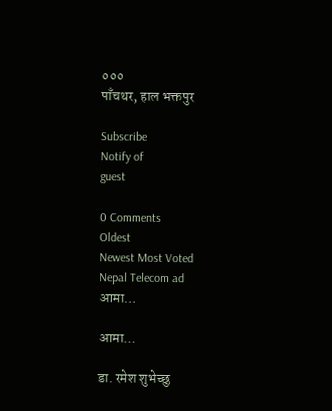०००
पाँचथर, हाल भक्तपुर

Subscribe
Notify of
guest

0 Comments
Oldest
Newest Most Voted
Nepal Telecom ad
आमा…

आमा…

डा. रमेश शुभेच्छु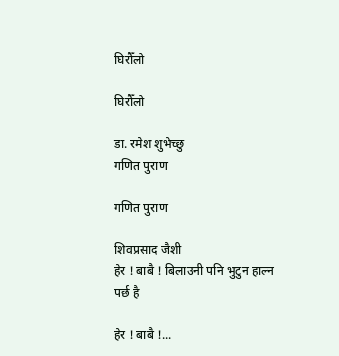घिरौँलो

घिरौँलो

डा. रमेश शुभेच्छु
गणित पुराण

गणित पुराण

शिवप्रसाद जैशी
हेर ! बाबै ! बिलाउनी पनि भुटुन हाल्न पर्छ है

हेर ! बाबै !...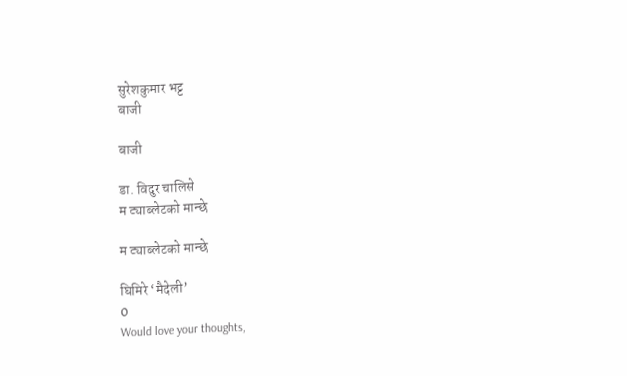सुरेशकुमार भट्ट
बाजी

बाजी

डा. विदुर चालिसे
म ट्याब्लेटको मान्छे

म ट्याब्लेटको मान्छे

घिमिरे ‘मैदेली’
0
Would love your thoughts,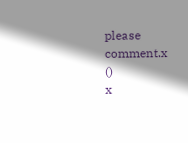please comment.x
()
x